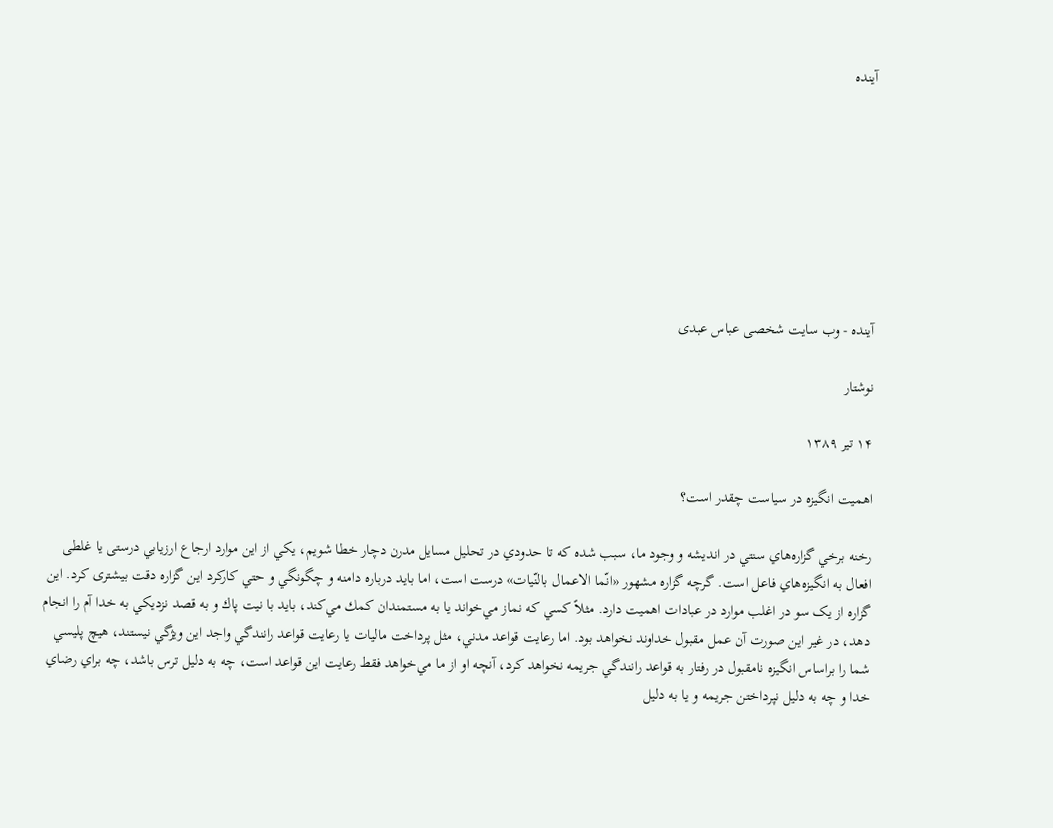آینده








آینده - وب سایت شخصی عباس عبدی

نوشتار

۱۴ تیر ۱۳۸۹

اهميت انگيزه در سياست چقدر است؟

رخنه برخي گزاره‌هاي سنتي در انديشه و وجود ما، سبب شده كه تا حدودي در تحليل مسايل مدرن دچار خطا شويم، يكي از اين موارد ارجاع ارزيابي درستی یا غلطی افعال به انگيزه‌هاي فاعل است. گرچه گزاره مشهور «انّما الاعمال بالنّيات» درست است، اما بايد درباره دامنه و چگونگي و حتي كاركرد اين گزاره دقت بيشتری كرد. اين گزاره از یک سو در اغلب موارد در عبادات اهميت دارد. مثلاً كسي که نماز مي‌خواند يا به مستمندان كمك مي‌كند، بايد با نيت پاك و به قصد نزديكي به خدا آم را انجام دهد، در غير اين صورت آن عمل مقبول خداوند نخواهد بود. اما رعايت قواعد مدني، مثل پرداخت ماليات يا رعايت قواعد رانندگي واجد اين ويژگي نيستند، هيچ پليسي شما را براساس انگيزه نامقبول در رفتار به قواعد رانندگي جریمه نخواهد كرد، آنچه او از ما مي‌خواهد فقط رعايت اين قواعد است، چه به دليل ترس باشد، چه براي رضاي خدا و چه به دليل نپرداختن جريمه و يا به دليل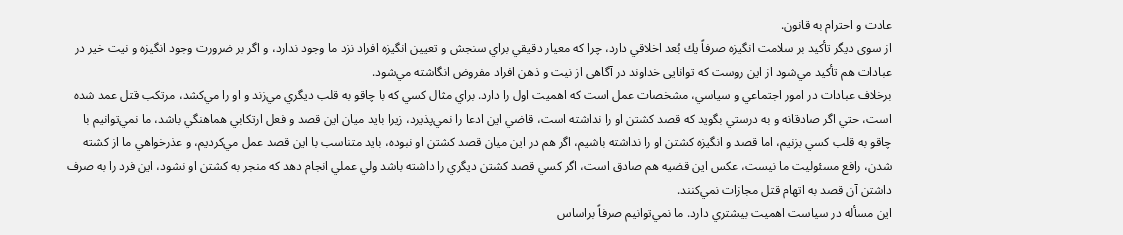عادت و احترام به قانون.
از سوی دیگر تأكيد بر سلامت انگيزه صرفاً يك بُعد اخلاقي دارد، چرا كه معيار دقيقي براي سنجش و تعيين انگيزه افراد نزد ما وجود ندارد، و اگر بر ضرورت وجود انگيزه و نيت خیر در عبادات هم تأكيد مي‌شود از اين روست كه توانایی خداوند در آگاهی از نيت و ذهن افراد مفروض انگاشته مي‌شود.
برخلاف عبادات در امور اجتماعي و سياسي، مشخصات عمل است كه اهميت اول را دارد. براي مثال كسي كه با چاقو به قلب ديگري مي‌زند و او را مي‌كشد، مرتكب قتل عمد شده است، حتي اگر صادقانه و به درستي بگويد كه قصد كشتن او را نداشته است، قاضي اين ادعا را نمي‌پذيرد، زيرا بايد ميان اين قصد و فعل ارتكابي هماهنگي باشد، ما نمي‌توانيم با چاقو به قلب كسي بزنيم، اما قصد و انگيزه كشتن او را نداشته باشيم، اگر هم در این میان قصد كشتن او نبوده، بايد متناسب با اين قصد عمل مي‌كرديم، و عذرخواهي ما از كشته شدن، رافع مسئوليت ما نيست، عكس اين قضيه هم صادق است، اگر كسي قصد كشتن ديگري را داشته باشد ولي عملي انجام دهد كه منجر به كشتن او نشود، اين فرد را به صرف داشتن آن قصد به اتهام قتل مجازات نمي‌كنند.
اين مسأله در سياست اهميت بيشتري دارد. ما نمي‌توانيم صرفاً براساس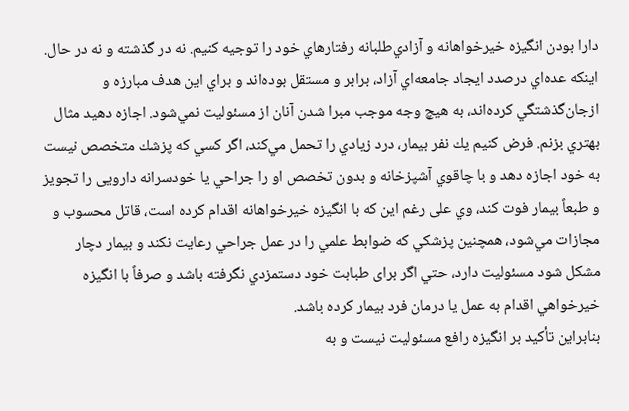دارا بودن انگيزه خيرخواهانه و آزادي‌طلبانه رفتارهاي خود را توجيه كنيم. نه در گذشته و نه در حال. اينكه عده‌اي درصدد ايجاد جامعه‌اي آزاد، برابر و مستقل بوده‌اند و براي اين هدف مبارزه و ازجان‌گذشتگي كرده‌اند، به هيچ وجه موجب مبرا شدن آنان از مسئوليت نمي‌شود. اجازه دهيد مثال بهتري بزنم. فرض كنيم يك نفر بيمار، درد زيادي را تحمل مي‌كند، اگر كسي كه پزشك متخصص نيست به خود اجازه دهد و با چاقوي آشپزخانه و بدون تخصص او را جراحي یا خودسرانه دارویی را تجویز و طبعاً بيمار فوت كند، وي علی رغم این كه با انگيزه خيرخواهانه اقدام كرده است، قاتل محسوب و مجازات مي‌شود، همچنین پزشكي كه ضوابط علمي را در عمل جراحي رعايت نكند و بيمار دچار مشكل شود مسئوليت دارد، حتي اگر برای طبابت خود دستمزدي نگرفته باشد و صرفاً با انگيزه خيرخواهي اقدام به عمل یا درمان فرد بیمار كرده باشد.
بنابراين تأكيد بر انگيزه رافع مسئوليت نيست و به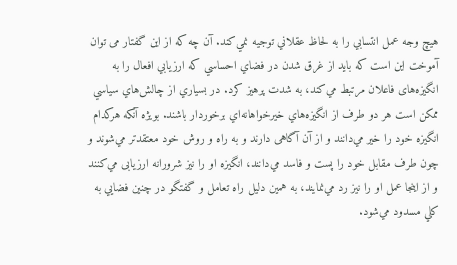هيچ وجه عمل انتسابي را به لحاظ عقلاني توجيه نمي‌كند. آن چه که از این گفتار می توان آموخت این است که بايد از غرق شدن در فضاي احساسي كه ارزيابي افعال را به انگيزه‌های فاعلان مرتبط مي‌كند، به شدت پرهيز كرد. در بسياري از چالش‌هاي سياسي ممكن است هر دو طرف از انگيزه‌هاي خيرخواهانه‌اي برخوردار باشند. بويژه آنكه هركدام انگيزه خود را خير مي‌دانند و از آن آگاهی دارند و به راه و روش خود معتقدتر مي‌شوند و چون طرف مقابل خود را پست و فاسد مي‌دانند، انگيزه او را نيز شرورانه ارزیابی مي‌کنند و از اينجا عمل او را نيز رد مي‌نمایند، به همين دليل راه تعامل و گفتگو در چنين فضايي به كلي مسدود مي‌شود.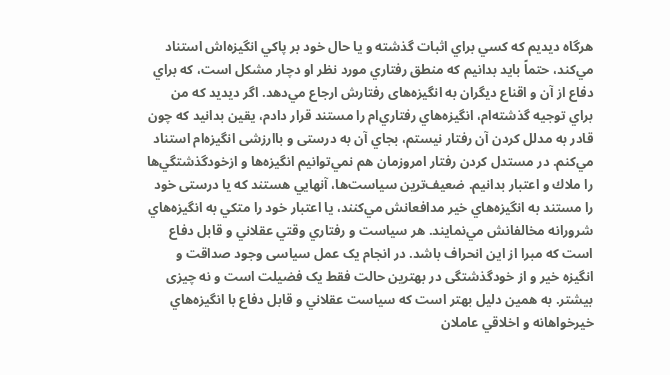هرگاه ديديم كه كسي براي اثبات گذشته و يا حال خود بر پاكي انگيزه‌اش استناد مي‌كند، حتماً بايد بدانيم كه منطق رفتاري مورد نظر او دچار مشكل است، كه براي دفاع از آن و اقناع دیگران به انگيزه‌های رفتارش ارجاع مي‌دهد. اگر ديديد كه من براي توجيه گذشته‌ام، انگيزه‌هاي رفتاري‌ام را مستند قرار دادم، يقين بدانيد كه چون قادر به مدلل كردن آن رفتار نيستم، بجاي آن به درستی و باارزشی انگيزه‌ام استناد مي‌كنم. در مستدل كردن رفتار امروزمان هم نمي‌توانيم انگيزه‌ها و ازخودگذشتگي‌ها را ملاك و اعتبار بدانيم. ضعيف‌ترين سياست‌ها، آنهايي هستند كه يا درستی خود را مستند به انگيزه‌هاي خير مدافعانش مي‌كنند، يا اعتبار خود را متكي به انگيزه‌هاي شرورانه مخالفانش مي‌نمايند. هر سياست و رفتاري وقتي عقلاني و قابل دفاع است كه مبرا از اين انحراف باشد. در انجام یک عمل سیاسی وجود صداقت و انگیزه خیر و از خودگذشتگی در بهترین حالت فقط یک فضیلت است و نه چیزی بیشتر. به همین دلیل بهتر است که سياست عقلاني و قابل دفاع با انگيزه‌هاي خيرخواهانه و اخلاقي عاملان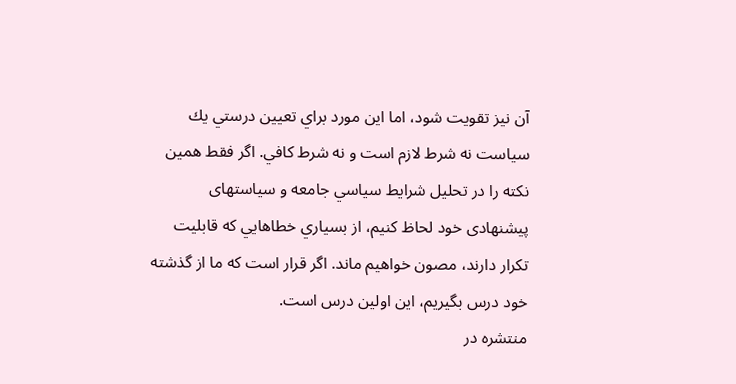آن نيز تقويت شود، اما اين مورد براي تعيين درستي يك سياست نه شرط لازم است و نه شرط كافي. اگر فقط همين نكته را در تحليل شرايط سياسي جامعه و سیاستهای پیشنهادی خود لحاظ كنيم، از بسياري خطاهايي كه قابليت تكرار دارند، مصون خواهيم ماند. اگر قرار است كه ما از گذشته خود درس بگيريم، اين اولين درس است.
منتشره در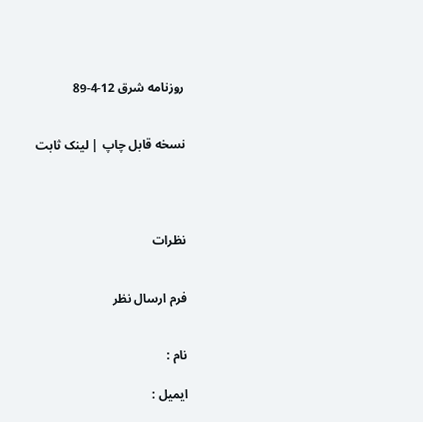روزنامه شرق 12-4-89


نسخه قابل چاپ | لینک ثابت




نظرات


فرم ارسال نظر


نام :

ایمیل :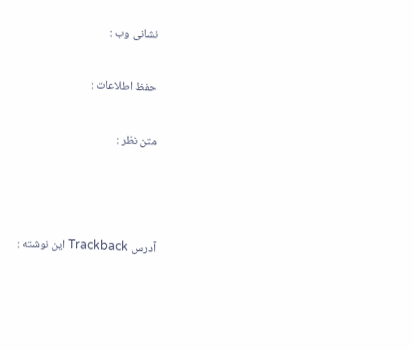نشانی وب :

حفظ اطلاعات :

متن نظر :



آدرس Trackback این نوشته :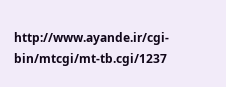http://www.ayande.ir/cgi-bin/mtcgi/mt-tb.cgi/1237